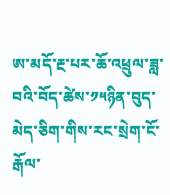ཨ་མདོ་རྔ་པར་ཆོ་འཕྲུལ་ཟླ་བའི་བོད་ཚེས་༡༥ཉིན་བུད་མེད་ཅིག་གིས་རང་སྲེག་ངོ་རྒོལ་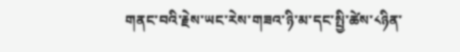གནང་བའི་རྗེས་ཡང་རེས་གཟའ་ཉི་མ་དང་སྤྱི་ཚེས་༨ཉིན་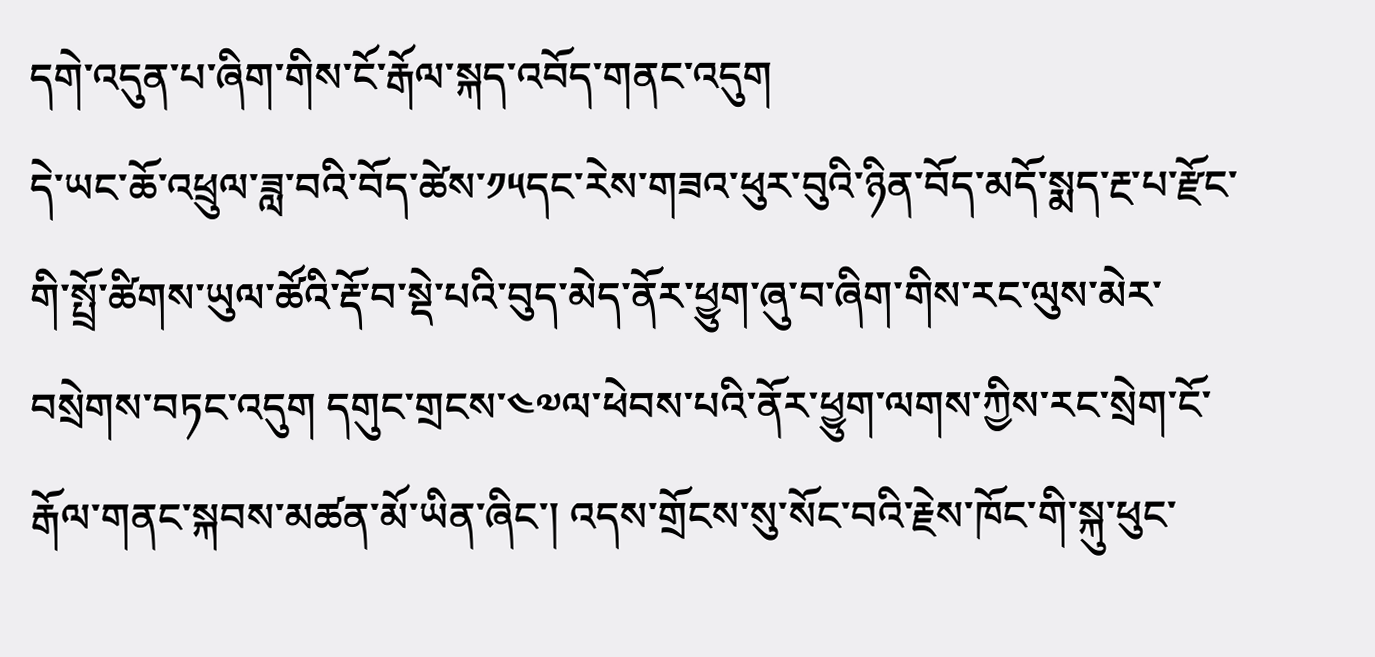དགེ་འདུན་པ་ཞིག་གིས་ངོ་རྒོལ་སྐད་འབོད་གནང་འདུག
དེ་ཡང་ཆོ་འཕྲུལ་ཟླ་བའི་བོད་ཚེས་༡༥དང་རེས་གཟའ་ཕུར་བུའི་ཉིན་བོད་མདོ་སྨད་རྔ་པ་རྫོང་གི་སྤྲོ་ཚིགས་ཡུལ་ཚོའི་རྡོ་བ་སྡེ་པའི་བུད་མེད་ནོར་ཕྱུག་ཞུ་བ་ཞིག་གིས་རང་ལུས་མེར་བསྲེགས་བཏང་འདུག དགུང་གྲངས་༤༧ལ་ཕེབས་པའི་ནོར་ཕྱུག་ལགས་ཀྱིས་རང་སྲེག་ངོ་རྒོལ་གནང་སྐབས་མཚན་མོ་ཡིན་ཞིང་། འདས་གྲོངས་སུ་སོང་བའི་རྗེས་ཁོང་གི་སྐུ་ཕུང་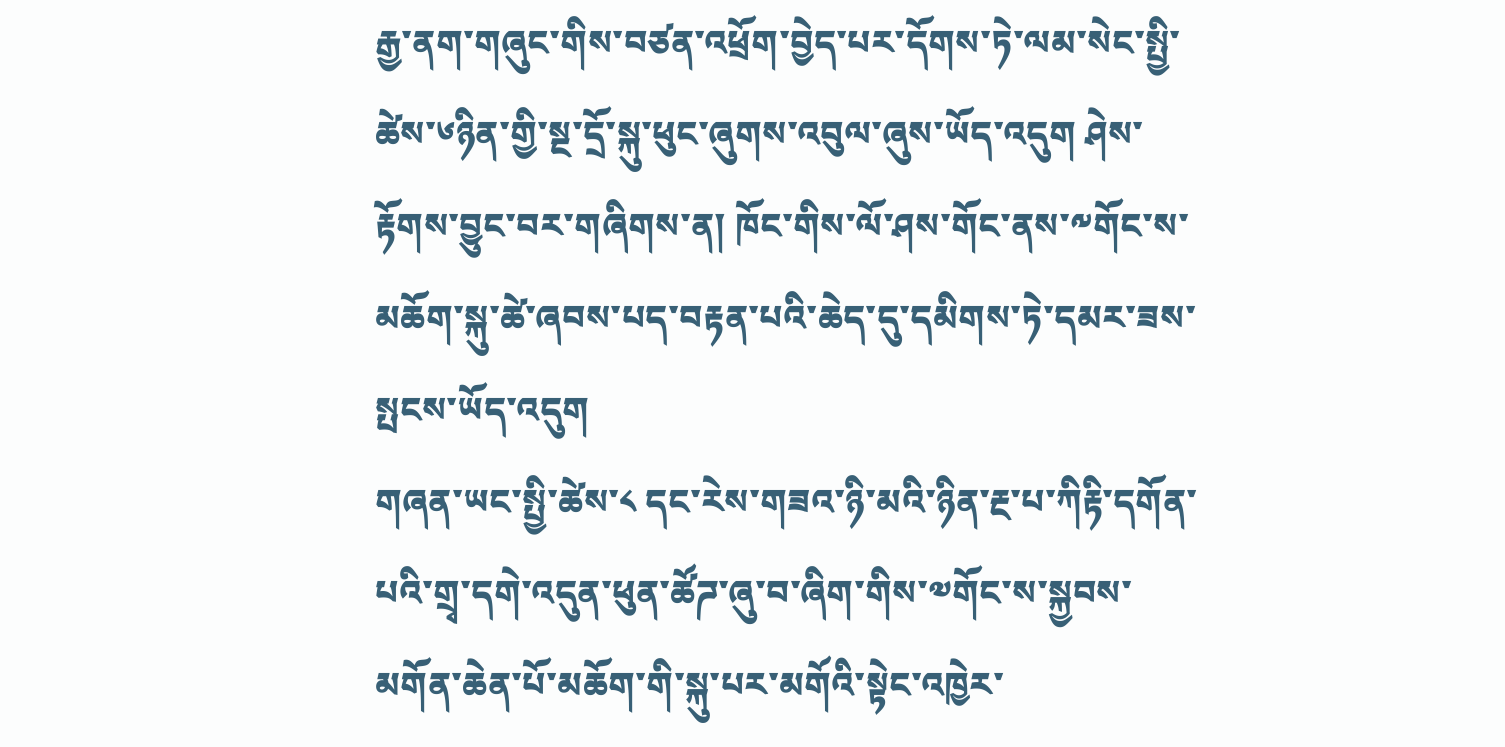རྒྱ་ནག་གཞུང་གིས་བཙན་འཕྲོག་བྱེད་པར་དོགས་ཏེ་ལམ་སེང་སྤྱི་ཚེས་༦ཉིན་གྱི་སྔ་དྲོ་སྐུ་ཕུང་ཞུགས་འབུལ་ཞུས་ཡོད་འདུག ཤེས་རྟོགས་བྱུང་བར་གཞིགས་ན། ཁོང་གིས་ལོ་ཤས་གོང་ནས་༸གོང་ས་མཆོག་སྐུ་ཚེ་ཞབས་པད་བརྟན་པའི་ཆེད་དུ་དམིགས་ཏེ་དམར་ཟས་སྤངས་ཡོད་འདུག
གཞན་ཡང་སྤྱི་ཚེས་༨ དང་རེས་གཟའ་ཉི་མའི་ཉིན་རྔ་པ་ཀིརྟི་དགོན་པའི་གྲྭ་དགེ་འདུན་ཕུན་ཚོཌ་ཞུ་བ་ཞིག་གིས་༧གོང་ས་སྐྱབས་མགོན་ཆེན་པོ་མཆོག་གི་སྐུ་པར་མགོའི་སྟེང་འཁྱེར་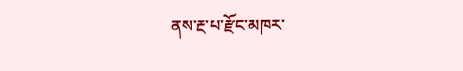ནས་རྔ་པ་རྫོང་མཁར་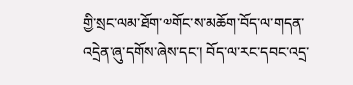གྱི་སྲང་ལམ་ཐོག་༧གོང་ས་མཆོག་བོད་ལ་གདན་འདྲེན་ཞུ་དགོས་ཞེས་དང་། བོད་ལ་རང་དབང་འདྲ་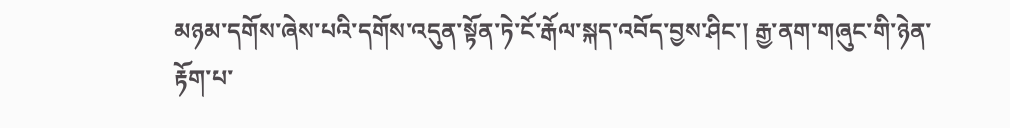མཉམ་དགོས་ཞེས་པའི་དགོས་འདུན་སྟོན་ཏེ་ངོ་རྒོལ་སྐད་འབོད་བྱས་ཤིང་། རྒྱ་ནག་གཞུང་གི་ཉེན་རྟོག་པ་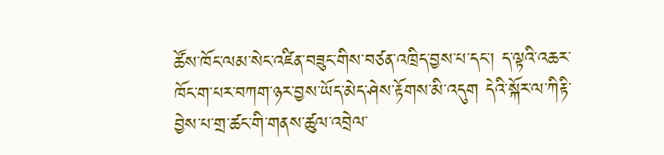ཚོས་ཁོང་ལམ་སེང་འཛིན་བཟུང་གིས་བཙན་འཁྲིད་བྱས་པ་དང་། ད་ལྟའི་འཆར་ཁོང་ག་པར་བཀག་ཉར་བྱས་ཡོད་མེད་ཤེས་རྟོགས་མི་འདུག དེའི་སྐོར་ལ་ཀིརྟི་བྱེས་པ་གྲ་ཚང་གི་གནས་ཚུལ་འབྲེལ་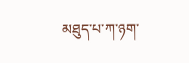མཐུད་པ་ཀ་ཉག་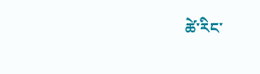ཚེ་རིང་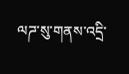ལཌ་སུ་གནས་འདྲི་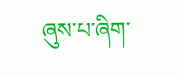ཞུས་པ་ཞིག་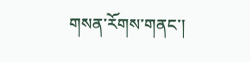གསན་རོགས་གནང་།